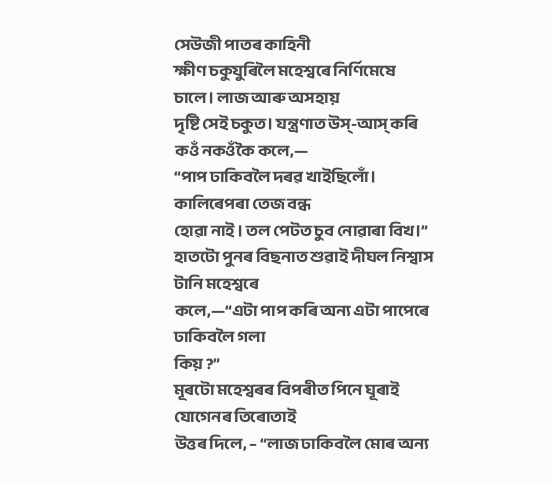সেউজী পাতৰ কাহিনী
ক্ষীণ চকুযুৰিলৈ মহেশ্বৰে নিৰ্ণিমেষে চালে। লাজ আৰু অসহায়
দৃষ্টি সেই চকুত। যন্ত্রণাত উস্-আস্ কৰি কওঁ নকওঁকৈ কলে,—
“পাপ ঢাকিবলৈ দৰৱ খাইছিলোঁ। কালিৰেপৰা তেজ বন্ধ
হোৱা নাই । তল পেটত চুব নোৱাৰা বিখ।”
হাতটো পুনৰ বিছনাত শুৱাই দীঘল নিশ্বাস টানি মহেশ্বৰে
কলে,—“এটা পাপ কৰি অন্য এটা পাপেৰে ঢাকিবলৈ গলা
কিয় ?”
মূৰটো মহেশ্বৰৰ বিপৰীত পিনে ঘূৰাই যোগেনৰ তিৰোতাই
উত্তৰ দিলে, – “লাজ ঢাকিবলৈ মোৰ অন্য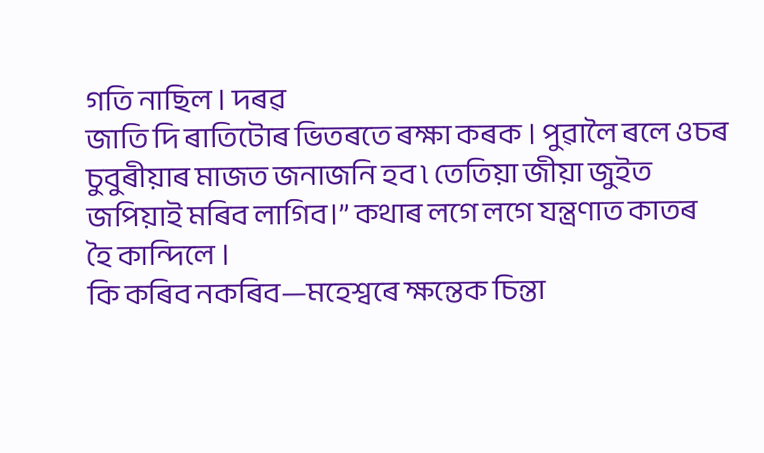গতি নাছিল । দৰৱ
জাতি দি ৰাতিটোৰ ভিতৰতে ৰক্ষা কৰক । পুৱালৈ ৰলে ওচৰ
চুবুৰীয়াৰ মাজত জনাজনি হব ৷ তেতিয়া জীয়া জুইত
জপিয়াই মৰিব লাগিব।” কথাৰ লগে লগে যন্ত্ৰণাত কাতৰ
হৈ কান্দিলে ।
কি কৰিব নকৰিব—মহেশ্বৰে ক্ষন্তেক চিন্তা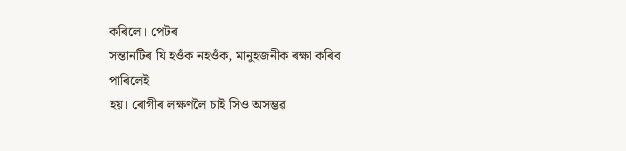কৰিলে। পেটৰ
সন্তানটিৰ যি হওঁক নহওঁক, মানুহজনীক ৰক্ষা কৰিব পাৰিলেই
হয়। ৰোগীৰ লক্ষণলৈ চাই সিও অসম্ভৱ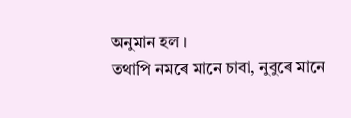অনুমান হল ।
তথাপি নমৰে মানে চাবা, নুবুৰে মানে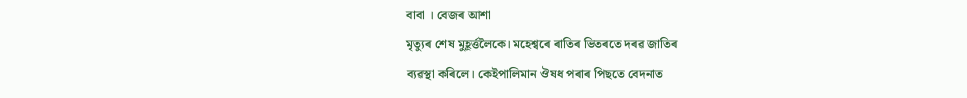বাবা । বেজৰ আশা
মৃত্যুৰ শেষ মুহূৰ্ত্তলৈকে। মহেশ্বৰে ৰাতিৰ ভিতৰতে দৰৱ জাতিৰ
ব্যৱস্থা কৰিলে। কেইপালিমান ঔষধ পৰাৰ পিছতে বেদনাত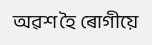অৱশ হৈ ৰোগীয়ে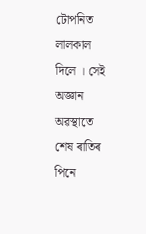টোপনিত লালকাল দিলে । সেই অজ্ঞান
অৱস্থাতে শেষ ৰাতিৰ পিনে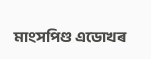মাংসপিণ্ড এডোখৰ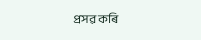প্ৰসৱ কৰি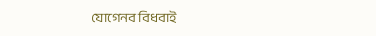যোগেনব বিধবাই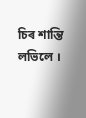চিৰ শান্তি লভিলে ।